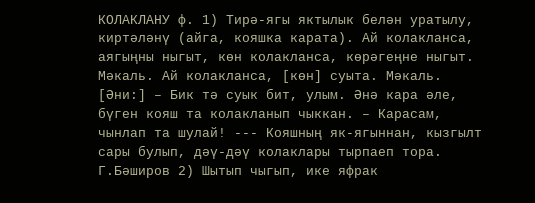КОЛАКЛАНУ ф. 1) Тирә-ягы яктылык белән уратылу, киртәләнү (айга, кояшка карата). Ай колакланса, аягыңны ныгыт, көн колакланса, көрәгеңне ныгыт. Мәкаль. Ай колакланса, [көн] суыта. Мәкаль. [Әни:] – Бик тә суык бит, улым. Әнә кара әле, бүген кояш та колакланып чыккан. – Карасам, чынлап та шулай! --- Кояшның як-ягыннан, кызгылт сары булып, дәү-дәү колаклары тырпаеп тора. Г.Бәширов 2) Шытып чыгып, ике яфрак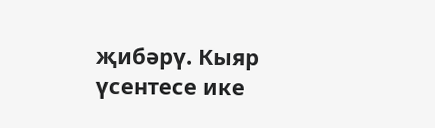җибәрү. Кыяр үсентесе ике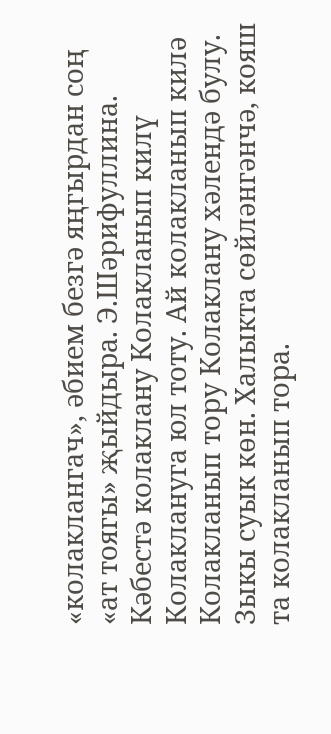«колаклангач», әбием безгә яңгырдан соң «ат тоягы» җыйдыра. Э.Шәрифуллина. Кәбестә колаклану Колакланып килү Колаклануга юл тоту. Ай колакланып килә Колакланып тору Колаклану хәлендә булу. Зыкы суык көн. Халыкта сөйләнгәнчә, кояш та колакланып тора.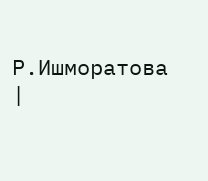Р.Ишморатова |